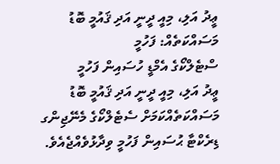ޢީދު އަލި، މިއީ ދީނީ އަދި ޤައުމީ ބޮޑު މަސައްކަތެއް: ފަހުމީ
ސްޓެލްކޯގެ އެމްޑީ ހުސައިން ފަހުމީ
ޢީދު އަލި، މިއީ ދީނީ އަދި ޤައުމީ ބޮޑު މަސައްކަތެއްކަމަށް ސެޓެލްކޯގެ މެނޭޖިންގ ޑިރެކްޓާ ޙުސައިން ފަހުމީ ވިދާޅުވެއްޖެއެވެ.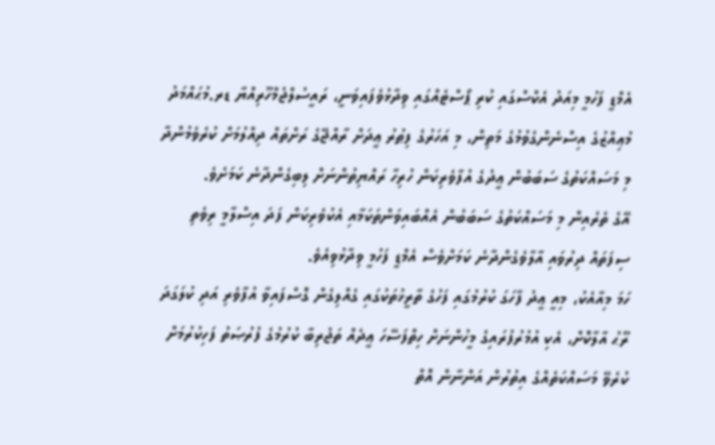އެމްޑީ ފަހުމީ މިއަދު އެކްސްގައި ކުރި ޕޯސްޓެއްގައި ވިދާޅުވެފައިވަނީ، ރައީސުލްޖުމްހޫރިއްޔާ ޑރ.މުޙައްމަދު މުޢިއްޒުގެ އިސްނެންގެވުމުގެ މަތިން، މި އަހަރުގެ ފިޠުރު ޢީދަށް ރާއްޖޭގެ ރަށްތައް ދިއްލުމަށް ކުރެވެމުންދާ މި މަސައްކަތުގެ ސަބަބުން ޢީދުގެ އުފާވެރިކަން ހުރިހާ ރައްޔިތުންނަށް ލިބިގެންދާނެ ކަމަށެވެ.
އޭގެ ތެރެއިން މި މަސައްކަތުގެ ސަބަބުން އެއްބައިވަންތަކަމާއި އެކުވެރިކަން ފަދަ އިސްލާމީ ރިވެތި ސިފަތައް ދިރުވައި އާލާވެގެންދާނެ ކަމަށްވެސް އެމްޑީ ފަހުމީ ވިދާޅުވިއެވެ.
ހަމަ މިއާއެކު، މިއީ ޢީދު ފާހަގަ ކުރުމުގައި ފަހުގެ ތާރީޚުތަކުގައި ގެއްލިގެން ގޮސްފައިވާ އުފާވެރި އަދި ކުލަގަދަ ރޫޙު އާލާކޮށް، އެކި އުމުރުފުރައިގެ މީހުންނަށް ހިތްފަސޭހަ ޢީދެއް ތަޖުރިބާ ކުރުމުގެ ފުރުޞަތު ފަހިކުރުމަށް ކުރެވޭ މަސައްކަތެއްގެ އިތުރުން އަންނާން އޮތް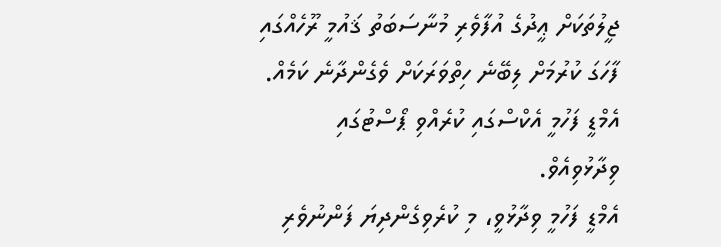ޖީލުތަކަށް ޢީދުގެ އުފާވެރި މުނާސަބަތު ޤައުމީ ރޫހެއްގައި ފާހަގަ ކުރުމަށް ލިބޭނެ ހިތްވަރަކަށް ވެގެންދާނެ ކަމެއް.
އެމްޑީ ފަހުމީ އެކްސްގައި ކުރެއްވި ޕޯސްޓުގައި ވިދާޅުވިއެވް.
އެމްޑީ ފަހުމީ ވިދާޅުވީ، މި ކުރެވިގެންދިޔަ ފަންނުވެރި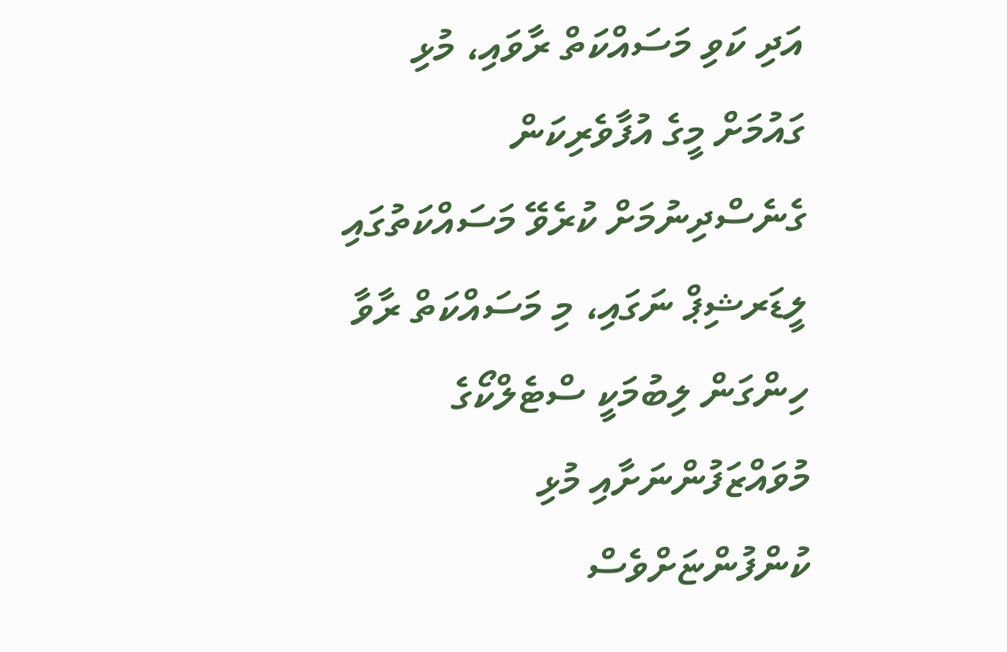އަދި ކަވި މަސައްކަތް ރާވައި، މުޅި ގައުމަށް މީގެ އުފާވެރިކަން ގެނެސްދިނުމަށް ކުރެވޭ މަސައްކަތުގައި ލީޑަރޝިޕް ނަގައި، މި މަސައްކަތް ރާވާ ހިންގަން ލިބުމަކީ ސްޓެލްކޯގެ މުވައްޒަފުންނަށާއި މުޅި ކުންފުންޏަށްވެސް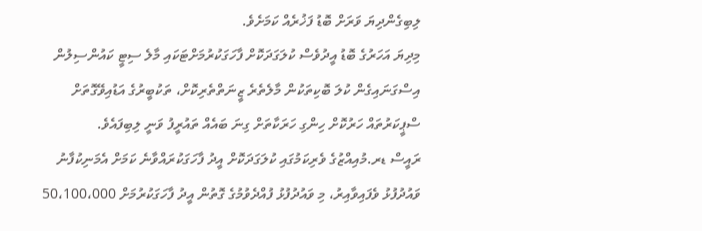ލިބިގެންދިޔަ ވަރަށް ބޮޑު ފަޚުރެއް ކަމަށެވެ.
މިދިޔަ އަހަރުގެ ބޮޑު އީދުވެސް ކުލަގަދަކޮށް ފާހަގަކުރުމަށްޓަކައި މާލެ ސިޓީ ކައުންސިލުން އިސްގަނައިގެން ކުލަ ބޮކިތަކުން މާލެތެރެ ޒީނަތްތެރިކޮށް، ތަކުބީރުގެ އަޑުއިވޭގޮތަށް ސްޕީކަރުތައް ހަރުކޮށް ހިންގި ހަރަކާތަށް ގިނަ ބައެއް ތައުރީފު ވަނީ ލިބިފައެވެ.
ރައީސް ޑރ.މުއިއްޒުގެ ވެރިކަމުގައި ކުލަގަދަކޮށް އީދު ފާހަގަކުރައްވާނެ ކަމަށް އެމަނިކުފާނު ވައުދުފުޅު ވެފައިވާއިރު، މި ވައުދުފުޅު ފުއްދެވުމުގެ ގޮތުން އީދު ފާހަގަކުރުމަށް 50،100،000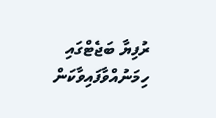ރުފިޔާ ބަޖެޓްގައި ހިމަނުއްވާފައިވާކަން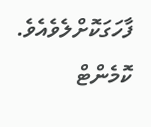ފާހަގަކޮށްލެވެއެވެ.
ކޮމެންޓް